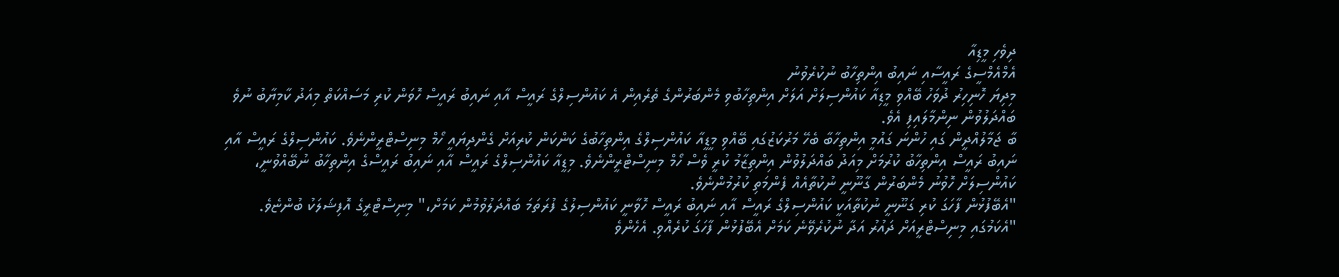ދިވެހި މީޑިއާ
އެމްއެމްސީގެ ރައީސާއި ނައިބު އިންތިހާބު ނުކުރެވުނު
މިދިޔަ ހޮނިހިރު ދުވަހު ބޭއްވި މީޑިއާ ކައުންސިލަށް އަލަށް އިންތިހާބުވި މެންބަރުންގެ ތެރެއިން އެ ކައުންސިލްގެ ރައީސް އާއި ނައިބު ރައީސް ހޮވަން ކުރި މަސައްކަތް މިއަދު ކާމިޔާބު ނުވެ ބައްދަލުވުން ނިންމާލައިފި އެވެ.
ބާ ޖަމާލުއްދީން ގައި ހުންނަ ގައުމީ އިންތިހާބާ ބެހޭ މަރުކަޒުގައި ބޭއްވި މީޑީއާ ކައުންސިލްގެ އިންތިހާބުގެ ކަންކަން ކުރިއަށް ގެންދިޔައީ ހޯމް މިނިސްޓްރީންނެވެ. ކައުންސިލްގެ ރައީސް އާއި ނައިބު ރައީސް އިންތިހާބު ކުރުމަށް މިއަދު ބައްދަލުވުން އިންތިޒާމު ކުރީ ވެސް ހޯމް މިނިސްޓްރީންނެވެ. މިޑީއާ ކައުންސިލްގެ ރައީސް އާއި ނައިބު ރައީސްގެ އިންތިހާބު ނުބޭއްވުނީ، ކައުންސިލަށް ހޮވުނު މެންބަރުން ގާނޫނީ ނުކުތާއެއް ފެންމަތި ކުރުމުންނެވެ.
"އެބޭފުޅުން ފާހަގަ ކުރި ގަނޫނީ ނުކުތާއަކީ ކައުންސިލްގެ ރައީސް އާއި ނައިބު ރައީސް ހޮވާނީ ކައުންސިލުގެ ފުރަތަމަ ބައްދަލުވުމުން ކަމަށް،" މިނިސްޓްރީގެ އޮފިޝަލަކު ބުންޏެވެ. "އެކަމުގައި މިނިސްޓްރީއަށް ދައުރު އަދާ ނުކުރެވޭނެ ކަމަށް އެބޭފުޅުން ފާހަގަ ކުރެއްވި. އެހެންވެ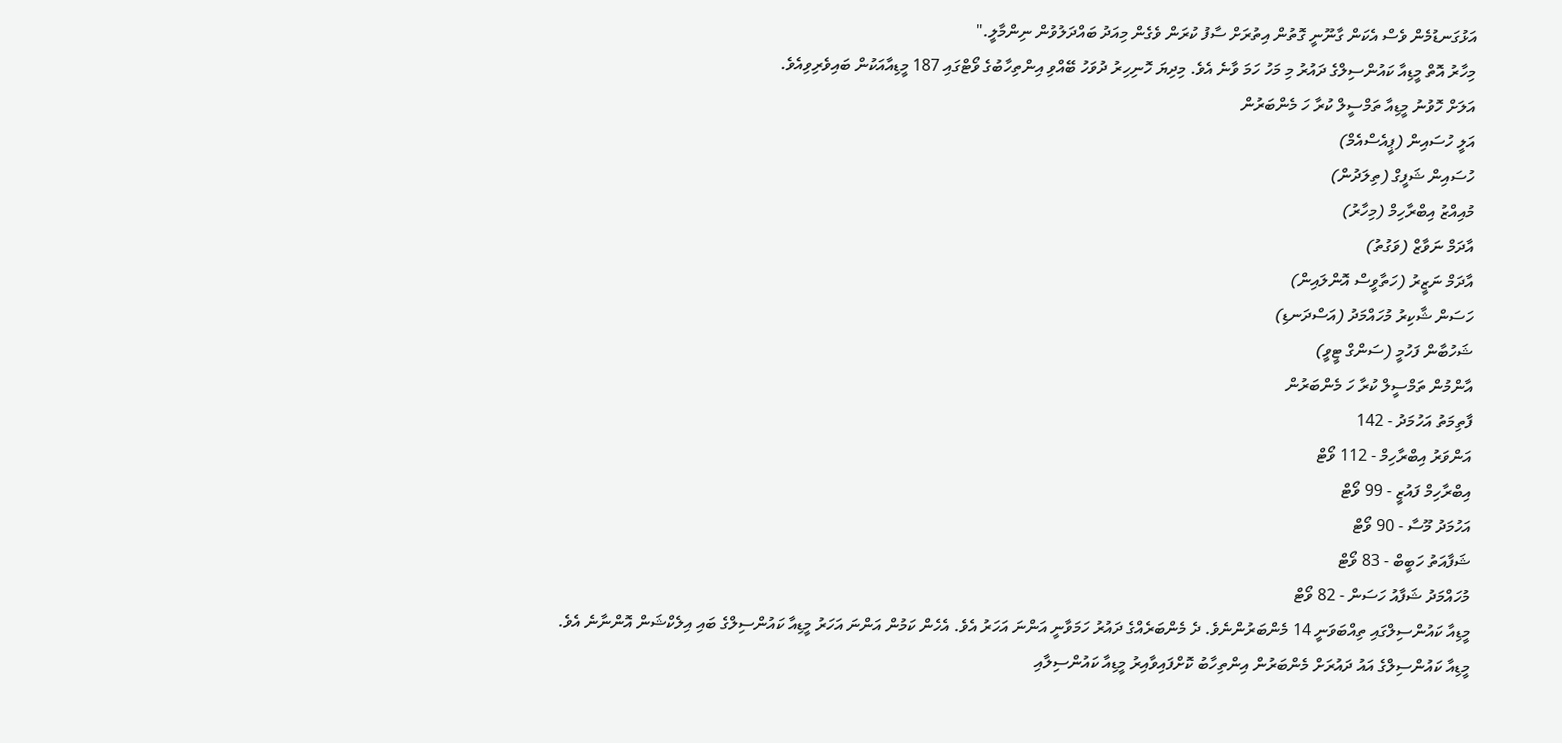އަޅުގަނޑުމެން ވެސް އެކަން ގާނޫނީ ގޮތުން އިތުރަށް ސާފު ކުރަން ވެގެން މިއަދު ބައްދަލުވުން ނިންމާލީ."
މިހާރު އޮތް މީޑިއާ ކައުންސިލްގެ ދައުރު މި މަހު ހަމަ ވާނެ އެވެ. މިދިޔަ ހޮނިހިރު ދުވަހު ބޭއްވި އިންތިހާބުގެ ވޯޓްގައި 187 މީޑިއާއަކުން ބައިވެރިވިއެވެ.
އަލަށް ހޮވުނު މީޑިއާ ތަމްސީލް ކުރާ ހަ މެންބަރުން
އަލީ ހުސައިން (ޕީއެސްއެމް)
ހުސައިން ޝަފީގް (ތިލަދުން)
މުއިއްޒު އިބްރާހިމް (މިހާރު)
އާދަމް ނަވާޒް (ވަގުތު)
އާދަމް ނަޒީރު (ހަތާވީސް އޮންލައިން)
ހަސަން ޝާކިރު މުހައްމަދު (އަސްދަނޑި)
ޝަހުބާން ފަހުމީ (ސަންގް ޓީވީ)
އާންމުން ތަމްސީލް ކުރާ ހަ މެންބަރުން
ފާތިމަތު އަހުމަދު - 142
އަންވަރު އިބްރާހިމް - 112 ވޯޓް
އިބްރާހިމް ފައުޒީ - 99 ވޯޓް
އަހުމަދު މޫސާ - 90 ވޯޓް
ޝަފާއަތު ހަބީބް - 83 ވޯޓް
މުހައްމަދު ޝަފާއު ހަސަން - 82 ވޯޓް
މީޑިއާ ކައުންސިލްގައި ތިއްބަވަނީ 14 މެންބަރުންނެވެ. ދެ މެންބަރެއްގެ ދައުރު ހަމަވާނީ އަންނަ އަހަރު އެވެ. އެހެން ކަމުން އަންނަ އަހަރު މީޑިއާ ކައުންސިލްގެ ބައި އިލެކްޝަން އޮންނާނެ އެވެ.
މީޑިއާ ކައުންސިލްގެ އައު ދައުރަށް މެންބަރުން އިންތިހާބު ކޮށްފައިވާއިރު މީޑިއާ ކައުންސިލާއި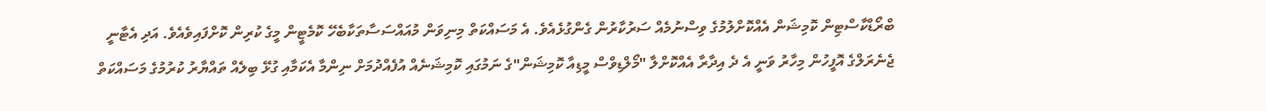ބްރޯޑްކާސްޓިން ކޮމިޝަން އެއްކޮށްލުމުގެ ވިސްނުމެއް ސަރުކާރުން ގެންގުޅެއެވެ. އެ މަސައްކަތް މިނިވަން މުއައްސަސާތަކާބެހޭ ކޮމެޓީން މީގެ ކުރިން ކޮށްފައިވެއެވެ. އަދި އެޓާނީ ޖެނެރަލްގެ އޮފީހުން މިހާރު ވަނީ އެ ދެ އިދާރާ އެއްކޮށްލާ "މޯލްޑިވްސް މީޑިއާ ކޮމިޝަން"ގެ ނަމުގައި ކޮމިޝަނެއް އުފެއްދުމަށް ނިންމާ އެކަމާއި ގުޅޭ ބިލެއް ތައްޔާރު ކުރުމުގެ މަސައްކަތް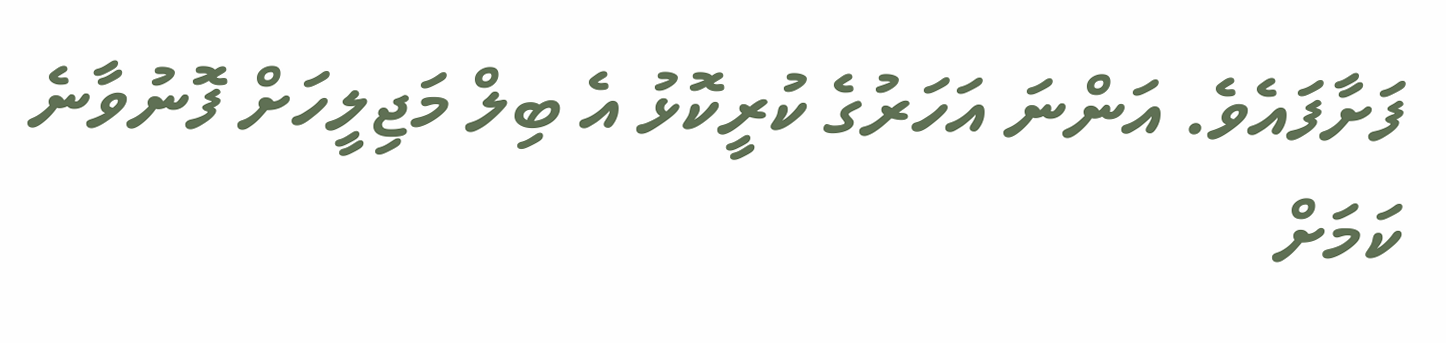ފަށާފައެވެ. އަންނަ އަހަރުގެ ކުރީކޮޅު އެ ބިލް މަޖިލީހަށް ފޮނުވާނެ ކަމަށް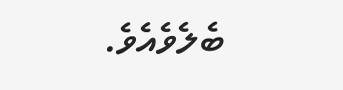ބެލެވެއެވެ.